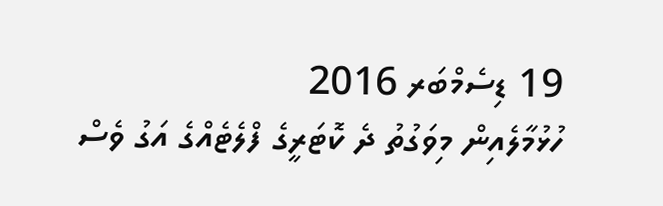19 ޑިސެމްބަރ 2016
ހުޅުމާލެއިން މިވަގުތު ދެ ކޮޓަރީގެ ފްލެޓެއްގެ އަގު ވެސް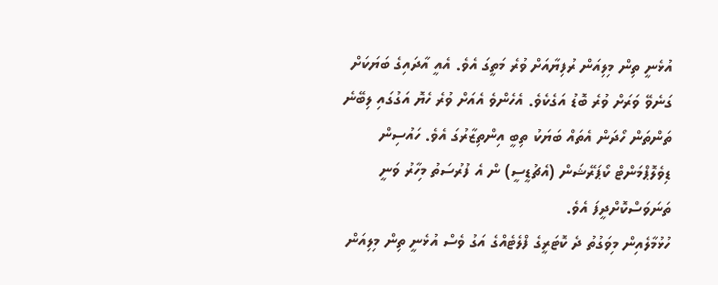އުޅެނީ ތިން މިލިއަން ރުފިޔާއަށް ވުރެ މަތީގަ އެވެ. އެއީ އާދައިގެ ބަޔަކަށް ގަނެވޭ ވަރަށް ވުރެ ބޮޑު އަގެކެވެ. އެހެންވެ އެއަށް ވުރެ ހެޔޮ އަގުގައި ލިބޭނެ ތަންތަން ހޯދަން އެތައް ބަޔަކު ތިބީ އިންތިޒާރުގަ އެވެ. ހައުސިން ޑިވެލޮޕްމަންޓް ކޯޕަރޭޝަން (އެޗުޑީސީ) ން އެ ފުރުސަތު މިހާރު ވަނީ ތަނަވަސްކޮށްދީފަ އެވެ.
ހުޅުމާލެއިން މިވަގުތު ދެ ކޮޓަރީގެ ފްލެޓެއްގެ އަގު ވެސް އުޅެނީ ތިން މިލިއަން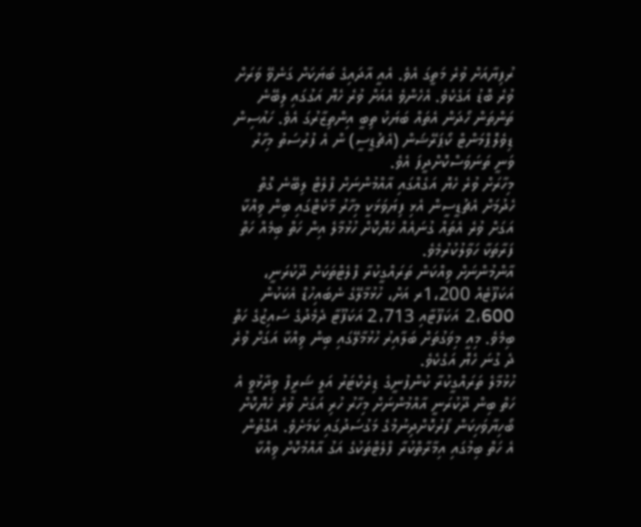ރުފިޔާއަށް ވުރެ މަތީގަ އެވެ. އެއީ އާދައިގެ ބަޔަކަށް ގަނެވޭ ވަރަށް ވުރެ ބޮޑު އަގެކެވެ. އެހެންވެ އެއަށް ވުރެ ހެޔޮ އަގުގައި ލިބޭނެ ތަންތަން ހޯދަން އެތައް ބަޔަކު ތިބީ އިންތިޒާރުގަ އެވެ. ހައުސިން ޑިވެލޮޕްމަންޓް ކޯޕަރޭޝަން (އެޗުޑީސީ) ން އެ ފުރުސަތު މިހާރު ވަނީ ތަނަވަސްކޮށްދީފަ އެވެ.
މިހާރަށް ވުރެ ހެޔޮ އަގެއްގައި އާއްމުންނަށް ފްލެޓް ލިބޭނެ ގޮތް ހެދުމަށް އެޗުޑީސީން އެޅި ފިޔަވަޅަކީ މިހާރު މާކެޓްގައި ބިން ވިއްކާ އަގަށް ވުރެ އެތައް ގުނައެއް ހެޔޮކޮށް ހުޅުމާލެ އިން ހަތް ބިމެއް ހަތް ފަރާތަކާ ހަވާލުކުރުމެވެ.
އާންމުންނަށް ވިއްކަން ތަރައްގީކުރާ ފްލެޓްތަކަށް ދޫކުރަނީ، އަކަފޫޓެއް 1،200ރ އަށް، ހުޅުމާލޭގެ ނެބައިހުޑް އެކަކުން 2،600 އަކަފޫޓާއި 2،713 އަކަފޫޓާ ދެމެދުގެ ސައިޒުގެ ހަތް ބިމެވެ. މިއީ މިވަގުތަށް ބަލާއިރު ހުޅުމާލޭގައި ބިން ވިއްކާ އަގަށް ވުރެ ދެ ގުނަ ހެޔޮ އަގެކެވެ.
ހުޅުމާލެ ތަރައްގީކުރާ ކުންފުނީގެ ޑިރެކްޓަރު އަލީ ޝަރީފް ވިދާޅުވީ އެ ހަތް ބިން ދޫކުރަނީ އާއްމުންނަށް މިހާރު ހުރި އަގަށް ވުރެ ހެޔޮކޮށް ބޯހިޔާވަހިކަން ފޯރުކޮށްދިނުމުގެ މަގުސަދުގައި ކަމަށެވެ. އެގޮތުން އެ ހަތް ބިމުގައި އިމާރާތްކުރާ ފްލެޓްތަކުގެ އަގު އާއްމުކޮށް ވިއްކާ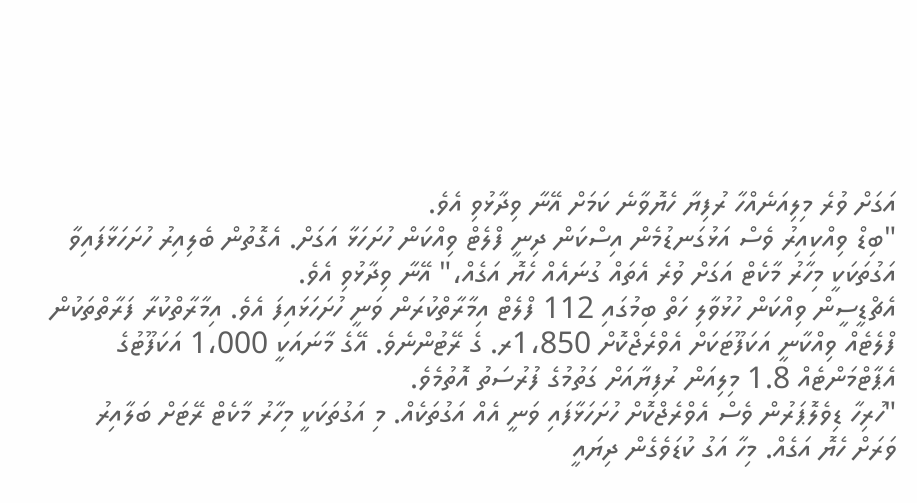އަގަށް ވުރެ މިލިއަނެއްހާ ރުފިޔާ ހެޔޮވާނެ ކަމަށް އޭނާ ވިދާޅުވި އެވެ.
"ބިޑް ވިއްކިއިރު ވެސް އަޅުގަނޑުމެން އިސްކަން ދިނީ ފްލެޓް ވިއްކަން ހުށަހަޅާ އަގަށް. އެގޮތުން ބެލިއިރު ހުށަހަޅާފައިވާ އަގުތަކަކީ މިހާރު މާކެޓް އަގަށް ވުރެ އެތައް ގުނައެއް ހެޔޮ އަގެއް،" އޭނާ ވިދާޅުވި އެވެ.
އެޗްޑީސީން ވިއްކަން ހުޅުވާލި ހަތް ބިމުގައި 112 ފްލެޓް އިމާރާތްކުރަން ވަނީ ހުށަހަޅައިފަ އެވެ. އިމާރާތްކުރާ ފަރާތްތަކުން ފްލެޓެއް ވިއްކާނީ އަކަފޫޓަކަށް އެވްރެޖްކޮށް 1،850ރ. ގެ ރޭޓުންނެވެ. އޭގެ މާނައަކީ 1،000 އަކަފޫޓުގެ އެޕާޓްމަންޓެއް 1.8 މިލިއަން ރުފިޔާއަށް ގަތުމުގެ ފުރުސަތު އޮތުމެވެ.
"ހުރިހާ ޑިވެލޮޕަރުން ވެސް އެވްރެޖްކޮށް ހުށަހަޅާފައި ވަނީ އެއް އަގުތަކެއް. މި އަގުތަކަކީ މިހާރު މާކެޓް ރޭޓަށް ބަލާއިރު ވަރަށް ހެޔޮ އަގެއް. މިހާ އަގު ކުޑަވެގެން ދިޔައީ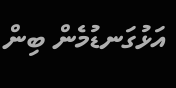އަޅުގަނޑުމެން ބިން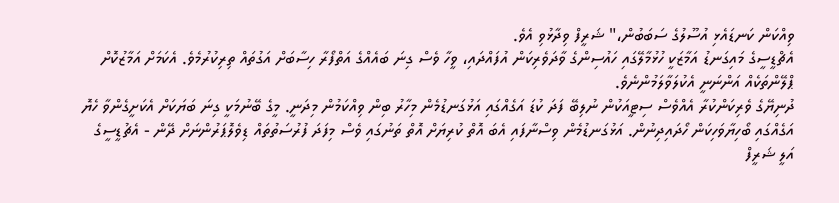ވިއްކަން ކަނޑައެޅި އުސޫލުގެ ސަބަބުން،" ޝަރީފް ވިދާޅުވި އެވެ.
އެޗްޑީސީގެ މައިގަނޑު އަމާޒަކީ ހުޅުމާލޭގައި ހައުސިންގެ ވާދަވެރިކަން އުފައްދައި، ވީހާ ވެސް ގިނަ ބައެއްގެ އަތްފޯރާ ހިސާބަށް އަގުތައް ތިރިކުރުމެވެ. އެކަމަށް އަމާޒުކޮށް ޕްލޭންތަކެއް އަންނަނީ އެކުލަވާލަމުންނެވެ.
ދުނިޔޭގެ ވެރިކަންކުރާ އެއްވެސް ސިޓީއަކުން ނުލިބޭ ފަދަ ކުޑަ އަގެއްގައި އަޅުގަނޑުމެން މިހާރު ބިން ވިއްކަމުން މިދަނީ. މީގެ ބޭނުމަކީ ގިނަ ބަޔަކަށް އެކަށީގެންވާ ހެޔޮ އަގެއްގައި ބޯހިޔާވަހިކަން ހޯދައިދިނުން. އަޅުގަނޑުމެން ވިސްނާފައި އެބަ އޮތް ކުރިޔަށް އޮތް ތަނުގައި ވެސް މިފަދަ ފުރުސަތުތައް ޑިވެލޮޕަރުންނަށް ދޭން - އެޗުޑީސީގެ އަލީ ޝަރީފް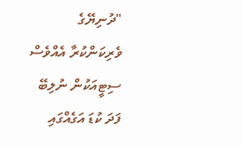"ދުނިޔޭގެ ވެރިކަންކުރާ އެއްވެސް ސިޓީއަކުން ނުލިބޭ ފަދަ ކުޑަ އަގެއްގައި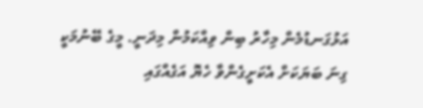އަޅުގަނޑުމެން މިހާރު ބިން ވިއްކަމުން މިދަނީ. މީގެ ބޭނުމަކީ ގިނަ ބަޔަކަށް އެކަށީގެންވާ ހެޔޮ އަގެއްގައި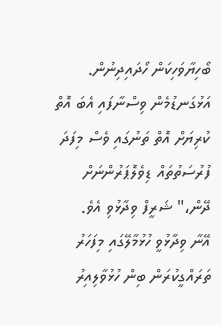ބޯހިޔާވަހިކަން ހޯދައިދިނުން. އަޅުގަނޑުމެން ވިސްނާފައި އެބަ އޮތް ކުރިޔަށް އޮތް ތަނުގައި ވެސް މިފަދަ ފުރުސަތުތައް ޑިވެލޮޕަރުންނަށް ދޭން،" ޝަރީފް ވިދާޅުވި އެވެ.
އޭނާ ވިދާޅުވީ ހުޅުމާލޭގައި މިފަހަރު ތަރައްގީކުރަން ބިން ހުޅުވާލިއިރު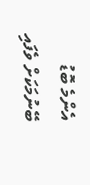އެންމެ ބޮޑު ބޭނުމަކަށް ވެފައި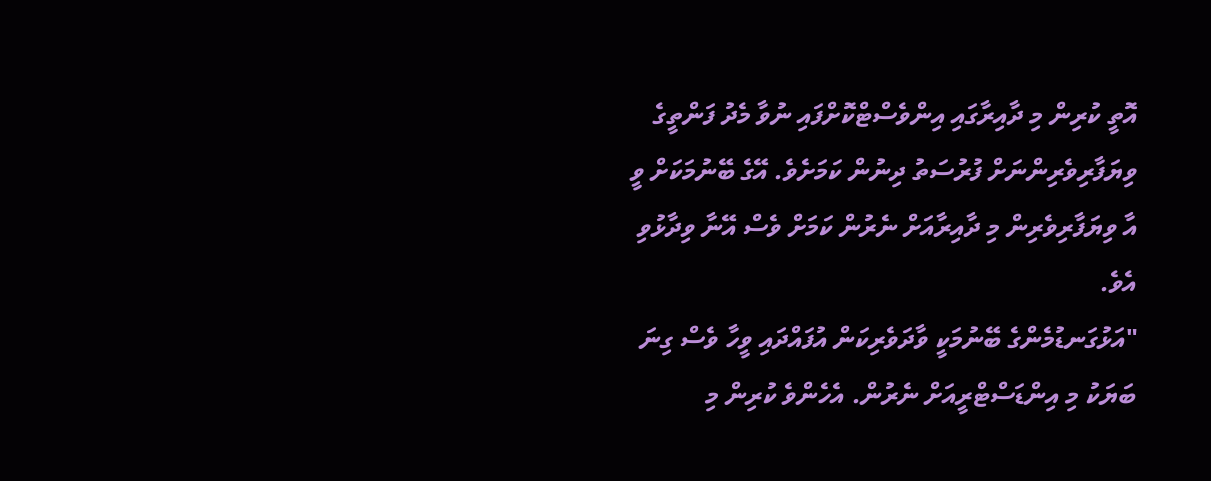އޮތީ ކުރިން މި ދާއިރާގައި އިންވެސްޓްކޮށްފައި ނުވާ މެދު ފަންތީގެ ވިޔަފާރިވެރިންނަށް ފުރުސަތު ދިނުން ކަމަށެވެ. އޭގެ ބޭނުމަކަށް ވީ އާ ވިޔަފާރިވެރިން މި ދާއިރާއަށް ނެރުން ކަމަށް ވެސް އޭނާ ވިދާޅުވި އެވެ.
"އަޅުގަނޑުމެންގެ ބޭނުމަކީ ވާދަވެރިކަން އުފައްދައި ވީހާ ވެސް ގިނަ ބަޔަކު މި އިންޑަސްޓްރީއަށް ނެރުން. އެހެންވެ ކުރިން މި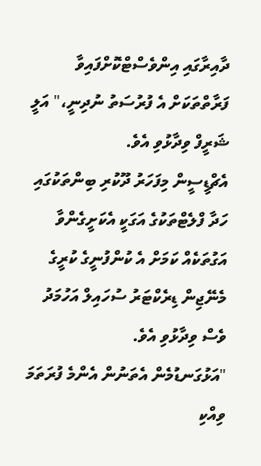ދާއިރާގައި އިންވެސްޓްކޮށްފައިވާ ފަރާތްތަކަށް އެ ފުރުސަތު ނުދިނީ،" އަލީ ޝަރީފް ވިދާޅުވި އެވެ.
އެޗްޑީސީން މިފަހަރު ދޫކުރި ބިންތަކުގައި ހަދާ ފްލެޓްތަކުގެ އަގަކީ އެކަށީގެންވާ އަގުތަކެއް ކަމަށް އެ ކުންފުނީގެ ކުރީގެ މެނޭޖިން ޑިރެކްޓަރު ސުހައިލް އަހުމަދު ވެސް ވިދާޅުވި އެވެ.
"އަޅުގަނޑުމެން އެތަނުން އެންމެ ފުރަތަމަ ވިއްކި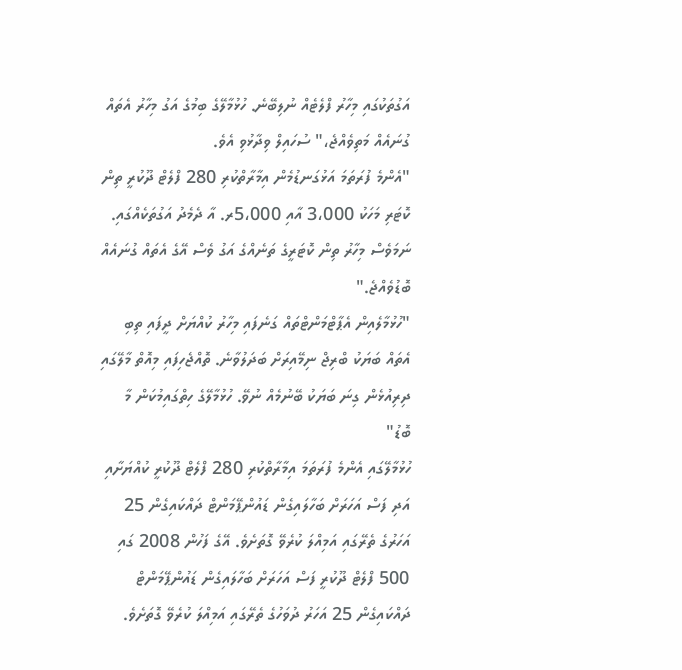އަގުތަކުގައި މިހާރު ފްލެޓެއް ނުލިބޭނެ. ހުޅުމާލޭގެ ބިމުގެ އަގު މިހާރު އެތައް ގުނައެއް މަތިވެއްޖެ،" ސުހައިލް ވިދާޅުވި އެވެ.
"އެންމެ ފުރަތަމަ އަޅުގަނޑުމެން އިމާރާތްކުރި 280 ފްލެޓް ދޫކުރީ ތިން ކޮޓަރި މަހަކު 3،000 އާއި 5،000ރ. އާ ދެމެދު އަގުތަކެއްގައި. ނަމަވެސް މިހާރު ތިން ކޮޓަރީގެ ތަނެއްގެ އަގު ވެސް އޭގެ އެތައް ގުނައެއް ބޮޑުވެއްޖެ."
"ހުޅުމާލެއިން އެޕާޓްމަންޓްތައް ގަނެފައި މިހާރު ކުއްޔަށް ދީފައި ތިބި އެތައް ބަޔަކު ބްރިޖް ނިމޭއިރަށް ބަދަލުވާނެ. ތޮއްޖެހިފައި މިއޮތް މާލޭގައި ދިރިއުޅެން ގިނަ ބަޔަކު ބޭނުމެއް ނުވޭ. ހުޅުމާލޭގެ ހިތްގައިމުކަން މާ ބޮޑު"
ހުޅުމާލޭގައި އެންމެ ފުރަތަމަ އިމާރާތްކުރި 280 ފްލެޓް ދޫކުރީ ކުއްޔަށާއި އަދި ފަސް އަހަރަށް ބަހާލައިގެން ޑައުންޕޭމަންޓް ދައްކައިގެން 25 އަހަރުގެ ތެރޭގައި އަމިއްލަ ކުރެވޭ ގޮތަށެވެ. އޭގެ ފަހުން 2008 ގައި 500 ފްލެޓް ދޫކުރީ ފަސް އަހަރަށް ބަހާލައިގެން ޑައުންޕޭމަންޓް ދައްކައިގެން 25 އަހަރު ދުވަހުގެ ތެރޭގައި އަމިއްލަ ކުރެވޭ ގޮތަށެވެ.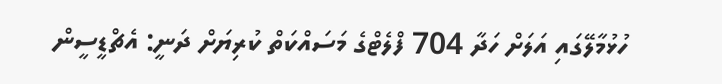ހުޅުމާލޭގައި އަލަށް ހަދާ 704 ފްލެޓްގެ މަސައްކަތް ކުރިޔަށް ދަނީ: އެޗްޑީސީން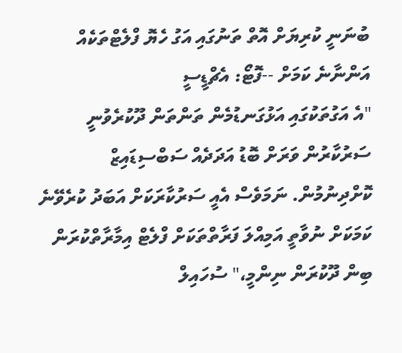ބުނަނީ ކުރިޔަށް އޮތް ތަނުގައި އަގު ހެޔޮ ފްލެޓްތަކެއް އަންނާނެ ކަމަށް --ފޮޓޯ: އެޗްޑީސީ
"އެ އަގުތަކުގައި އަޅުގަނޑުމެން ތަންތަން ދޫކުރެވުނީ ސަރުކާރުން ވަރަށް ބޮޑު އަދަދެއް ސަބްސިޑައިޒް ކޮށްދިނުމުން. ނަމަވެސް އެއީ ސަރުކާރަކަށް އަބަދު ކުރެވޭނެ ކަމަކަށް ނުވާތީ އަމިއްލަ ފަރާތްތަކަށް ފްލެޓް އިމާރާތްކުރަން ބިން ދޫކުރަން ނިންމީ،" ސުހައިލް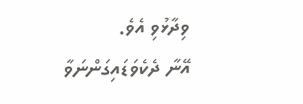ވިދާޅުވި އެވެ.
އޭނާ ދެކެވަޑައިގަންނަވާ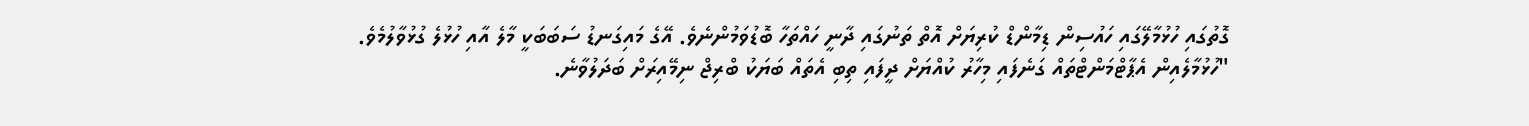ގޮތުގައި ހުޅުމާލޭގައި ހައުސިން ޑިމާންޑް ކުރިޔަށް އޮތް ތަނުގައި ދާނީ ހައްތަހާ ބޮޑުވަމުންނެވެ. އޭގެ މައިގަނޑު ސަބަބަކީ މާލެ އާއި ހުޅުލެ ގުޅުވާލުމެވެ.
"ހުޅުމާލެއިން އެޕާޓްމަންޓްތައް ގަނެފައި މިހާރު ކުއްޔަށް ދީފައި ތިބި އެތައް ބަޔަކު ބްރިޖް ނިމޭއިރަށް ބަދަލުވާނެ.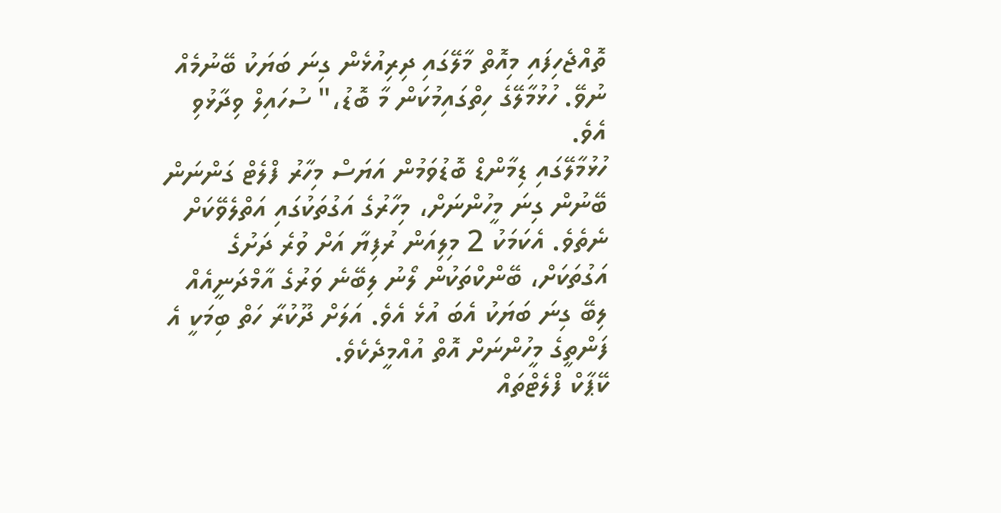ތޮއްޖެހިފައި މިއޮތް މާލޭގައި ދިރިއުޅެން ގިނަ ބަޔަކު ބޭނުމެއް ނުވޭ. ހުޅުމާލޭގެ ހިތްގައިމުކަން މާ ބޮޑު،" ސުހައިލް ވިދާޅުވި އެވެ.
ހުޅުމާލޭގައި ޑިމާންޑް ބޮޑުވަމުން އަޔަސް މިހާރު ފްލެޓް ގަންނަން ބޭނުން ގިނަ މީހުންނަށް، މިހާރުގެ އަގުތަކުގައި އަތްލެވޭކަށް ނެތެވެ. އެކަމަކު 2 މިލިއަން ރުފިޔާ އަށް ވުރެ ދަށުގެ އަގުތަކަށް، ބޭންކްތަކުން ލޯނު ލިބޭނެ ވަރުގެ އާމްދަނީއެއް ލިބޭ ގިނަ ބަޔަކު އެބަ އުޅެ އެވެ. އަލަށް ދޫކުރާ ހަތް ބިމަކީ އެ ފަންތީގެ މީހުންނަށް އޮތް އުއްމީދެކެވެ.
ކޭޕާކް ފްލެޓްތައް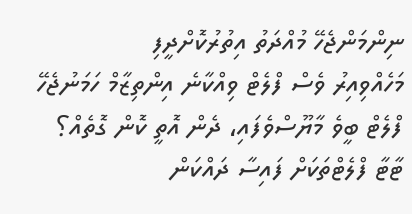ނިންމަންޖެހޭ މުއްދަތު އިތުރުކޮށްދީފި
މަހެއްވިއިރު ވެސް ފްލެޓް ވިއްކާނެ އިންތިޒާމް ހަމަނުޖެހޭ
ފްލެޓް ބީވެ މާޔޫސްވެފައި، ދެން އޮތީ ކޮން ގޮތެއް؟
ޓާޓާ ފްލެޓްތަކަށް ފައިސާ ދައްކަން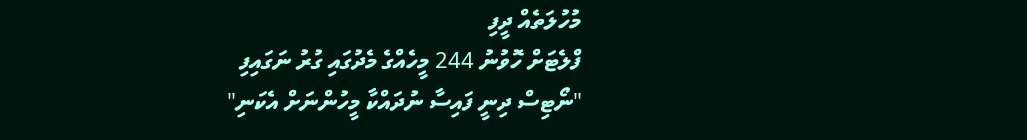މުހުލަތެއް ދީފި
ފްލެޓަށް ހޮވުނު 244 މީހެއްގެ މެދުގައި ގުރު ނަގައިފި
"ނޯޓިސް ދިނީ ފައިސާ ނުދައްކާ މީހުންނަށް އެކަނި"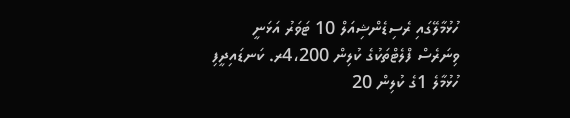ހުޅުމާލޭގައި ރެސިޑެންޝިއަލް 10 ޓަވަރު އަޅަނީ
ވިނަރެސް ފްލެޓްތަކުގެ ކުލިން 4،200ރ. ކަނޑައިދީފި
ހުޅުމާލެ 1ގެ ކުލިން 20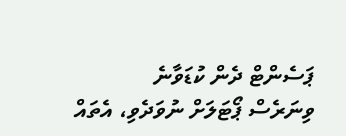ޕަސެންޓް ދެން ކުޑަވާނެ
ވިނަރެސް ޕޯޓަލަށް ނުވަދެވި، އެތައް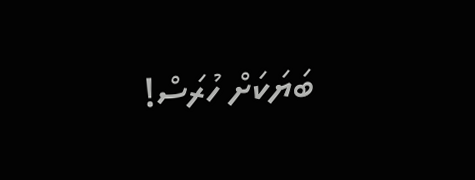ބަޔަކަށް ހުރަސް!